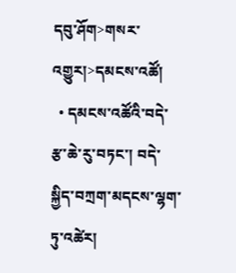དབུ་ཤོག>གསར་འགྱུར།>དམངས་འཚོ།
  • དམངས་འཚོའི་བདེ་རྩ་ཆེ་རུ་བཏང་། བདེ་སྐྱིད་བཀྲག་མདངས་ལྷག་ཏུ་འཚེར།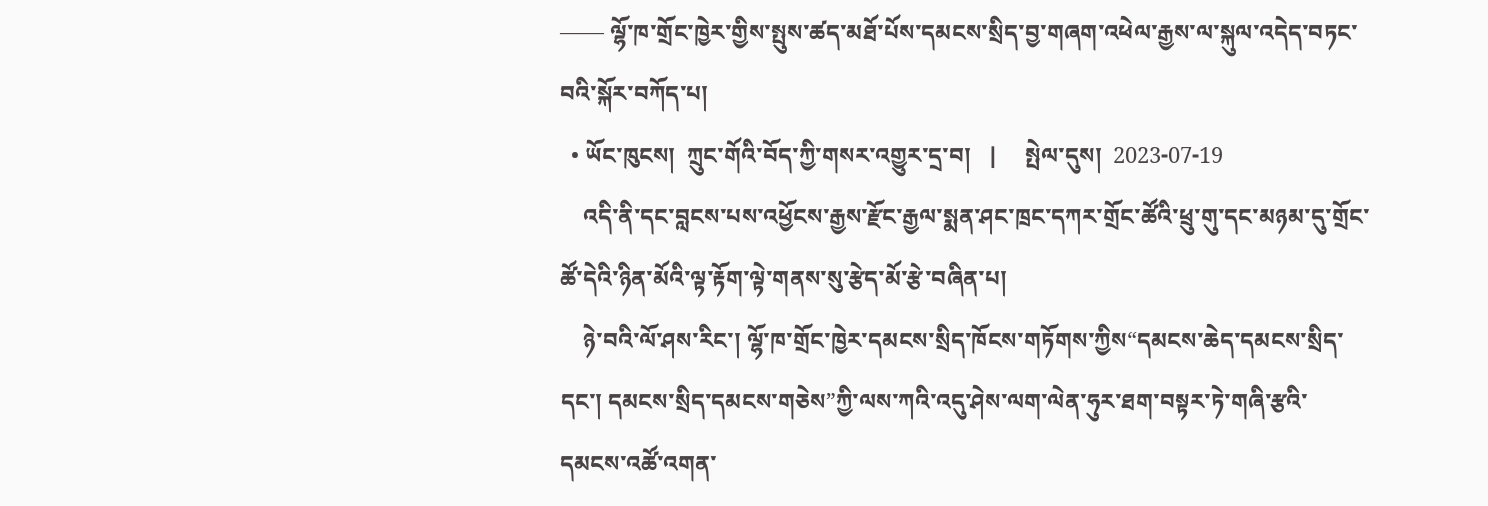—— ལྷོ་ཁ་གྲོང་ཁྱེར་གྱིས་སྤུས་ཚད་མཐོ་པོས་དམངས་སྲིད་བྱ་གཞག་འཕེལ་རྒྱས་ལ་སྐུལ་འདེད་བཏང་བའི་སྐོར་བཀོད་པ།
  • ཡོང་ཁུངས།  ཀྲུང་གོའི་བོད་ཀྱི་གསར་འགྱུར་དྲ་བ།   |     སྤེལ་དུས།  2023-07-19
    འདི་ནི་དང་བླངས་པས་འཕྱོངས་རྒྱས་རྫོང་རྒྱལ་སྨན་ཤང་ཁྲང་དཀར་གྲོང་ཚོའི་ཕྲུ་གུ་དང་མཉམ་དུ་གྲོང་ཚོ་དེའི་ཉིན་མོའི་ལྟ་རྟོག་ལྟེ་གནས་སུ་རྩེད་མོ་རྩེ་བཞིན་པ།
    ཉེ་བའི་ལོ་ཤས་རིང་། ལྷོ་ཁ་གྲོང་ཁྱེར་དམངས་སྲིད་ཁོངས་གཏོགས་ཀྱིས“དམངས་ཆེད་དམངས་སྲིད་དང་། དམངས་སྲིད་དམངས་གཅེས”ཀྱི་ལས་ཀའི་འདུ་ཤེས་ལག་ལེན་ཧུར་ཐག་བསྟར་ཏེ་གཞི་རྩའི་དམངས་འཚོ་འགན་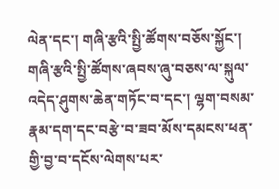ལེན་དང་། གཞི་རྩའི་སྤྱི་ཚོགས་བཅོས་སྐྱོང་། གཞི་རྩའི་སྤྱི་ཚོགས་ཞབས་ཞུ་བཅས་ལ་སྐུལ་འདེད་ཤུགས་ཆེན་གཏོང་བ་དང་། ལྷག་བསམ་རྣམ་དག་དང་བརྩེ་བ་ཟབ་མོས་དམངས་ཕན་གྱི་བྱ་བ་དངོས་ལེགས་པར་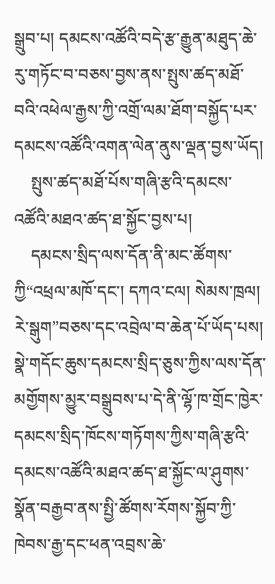སྒྲུབ་པ། དམངས་འཚོའི་བདེ་རྩ་རྒྱུན་མཐུད་ཆེ་རུ་གཏོང་བ་བཅས་བྱས་ནས་སྤུས་ཚད་མཐོ་བའི་འཕེལ་རྒྱས་ཀྱི་འགྲོ་ལམ་ཐོག་བསྐྱོད་པར་དམངས་འཚོའི་འགན་ལེན་ནུས་ལྡན་བྱས་ཡོད།
    སྤུས་ཚད་མཐོ་པོས་གཞི་རྩའི་དམངས་འཚོའི་མཐའ་ཚད་ཐ་སྐྱོང་བྱས་པ།
    དམངས་སྲིད་ལས་དོན་ནི་མང་ཚོགས་ཀྱི“འཕྲལ་མཁོ་དང་། དཀའ་ངལ། སེམས་ཁྲལ། རེ་སྒུག”བཅས་དང་འབྲེལ་བ་ཆེན་པོ་ཡོད་པས། སྣེ་གདོང་ཆུས་དམངས་སྲིད་ཅུས་ཀྱིས་ལས་དོན་མགྱོགས་མྱུར་བསྒྲུབས་པ་དེ་ནི་ལྷོ་ཁ་གྲོང་ཁྱེར་དམངས་སྲིད་ཁོངས་གཏོགས་ཀྱིས་གཞི་རྩའི་དམངས་འཚོའི་མཐའ་ཚད་ཐ་སྐྱོང་ལ་ཤུགས་སྣོན་བརྒྱབ་ནས་སྤྱི་ཚོགས་རོགས་སྐྱོབ་ཀྱི་ཁེབས་རྒྱ་དང་ཕན་འབྲས་ཆེ་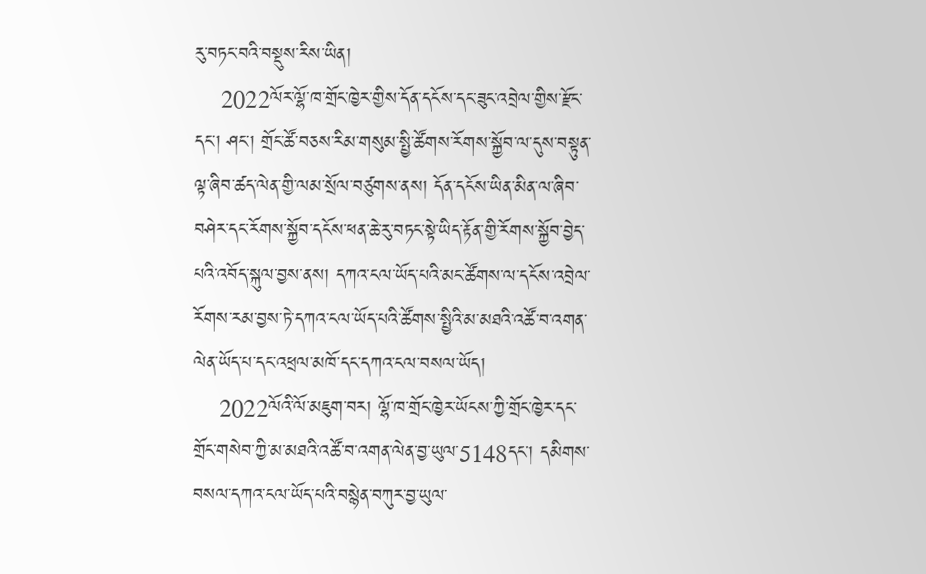རུ་བཏང་བའི་བསྡུས་རིས་ཡིན།
    2022ལོར་ལྷོ་ཁ་གྲོང་ཁྱེར་གྱིས་དོན་དངོས་དང་ཟུང་འབྲེལ་གྱིས་རྫོང་དང་། ཤང་། གྲོང་ཚོ་བཅས་རིམ་གསུམ་སྤྱི་ཚོགས་རོགས་སྐྱོབ་ལ་དུས་བསྟུན་ལྟ་ཞིབ་ཚད་ལེན་གྱི་ལམ་སྲོལ་བཙུགས་ནས། དོན་དངོས་ཡིན་མིན་ལ་ཞིབ་བཤེར་དང་རོགས་སྐྱོབ་དངོས་ཕན་ཆེ་རུ་བཏང་སྟེ་ཡིད་རྟོན་གྱི་རོགས་སྐྱོབ་བྱེད་པའི་འབོད་སྐུལ་བྱས་ནས། དཀའ་ངལ་ཡོད་པའི་མང་ཚོགས་ལ་དངོས་འབྲེལ་རོགས་རམ་བྱས་ཏེ་དཀའ་ངལ་ཡོད་པའི་ཚོགས་སྤྱིའི་མ་མཐའི་འཚོ་བ་འགན་ལེན་ཡོད་པ་དང་འཕྲལ་མཁོ་དང་དཀའ་ངལ་བསལ་ཡོད།
    2022ལོའི་ལོ་མཇུག་བར། ལྷོ་ཁ་གྲོང་ཁྱེར་ཡོངས་ཀྱི་གྲོང་ཁྱེར་དང་གྲོང་གསེབ་ཀྱི་མ་མཐའི་འཚོ་བ་འགན་ལེན་བྱ་ཡུལ་5148དང་། དམིགས་བསལ་དཀའ་ངལ་ཡོད་པའི་བསྙེན་བཀུར་བྱ་ཡུལ་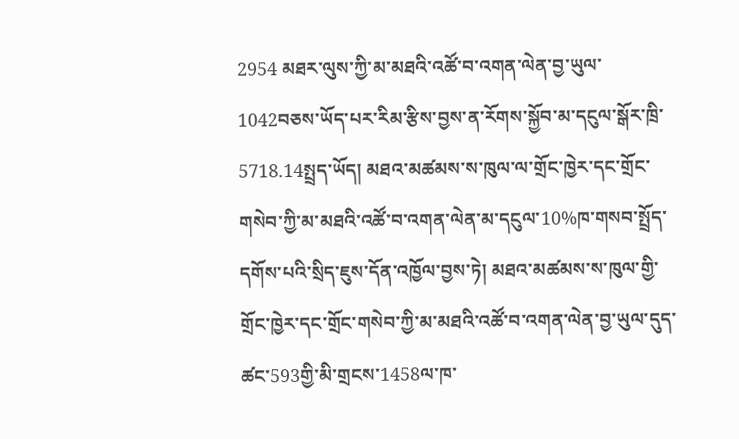2954 མཐར་ལུས་ཀྱི་མ་མཐའི་འཚོ་བ་འགན་ལེན་བྱ་ཡུལ་1042བཅས་ཡོད་པར་རིམ་རྩིས་བྱས་ན་རོགས་སྐྱོབ་མ་དངུལ་སྒོར་ཁྲི་5718.14སྤྲད་ཡོད། མཐའ་མཚམས་ས་ཁུལ་ལ་གྲོང་ཁྱེར་དང་གྲོང་གསེབ་ཀྱི་མ་མཐའི་འཚོ་བ་འགན་ལེན་མ་དངུལ་10%ཁ་གསབ་སྤྲོད་དགོས་པའི་སྲིད་ཇུས་དོན་འཁྱོལ་བྱས་ཏེ། མཐའ་མཚམས་ས་ཁུལ་གྱི་གྲོང་ཁྱེར་དང་གྲོང་གསེབ་ཀྱི་མ་མཐའི་འཚོ་བ་འགན་ལེན་བྱ་ཡུལ་དུད་ཚང་593གྱི་མི་གྲངས་1458ལ་ཁ་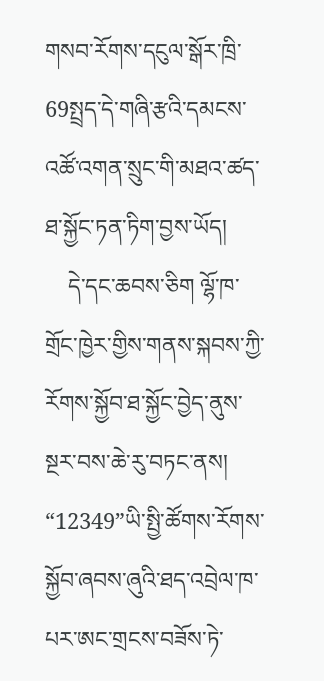གསབ་རོགས་དངུལ་སྒོར་ཁྲི་69སྤྲད་དེ་གཞི་རྩའི་དམངས་འཚོ་འགན་སྲུང་གི་མཐའ་ཚད་ཐ་སྐྱོང་ཏན་ཏིག་བྱས་ཡོད།
    དེ་དང་ཆབས་ཅིག ལྷོ་ཁ་གྲོང་ཁྱེར་གྱིས་གནས་སྐབས་ཀྱི་རོགས་སྐྱོབ་ཐ་སྐྱོང་བྱེད་ནུས་སྔར་བས་ཆེ་རུ་བཏང་ནས། “12349”ཡི་སྤྱི་ཚོགས་རོགས་སྐྱོབ་ཞབས་ཞུའི་ཐད་འབྲེལ་ཁ་པར་ཨང་གྲངས་བཟོས་ཏེ་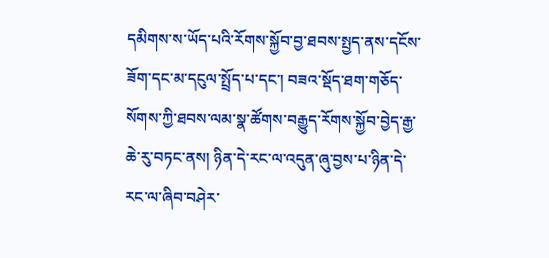དམིགས་ས་ཡོད་པའི་རོགས་སྐྱོབ་བྱ་ཐབས་སྤྱད་ནས་དངོས་ཟོག་དང་མ་དངུལ་སྤྲོད་པ་དང་། བཟའ་སྡོད་ཐག་གཅོད་སོགས་ཀྱི་ཐབས་ལམ་སྣ་ཚོགས་བརྒྱུད་རོགས་སྐྱོབ་བྱེད་རྒྱ་ཆེ་རུ་བཏང་ནས། ཉིན་དེ་རང་ལ་འདུན་ཞུ་བྱས་པ་ཉིན་དེ་རང་ལ་ཞིབ་བཤེར་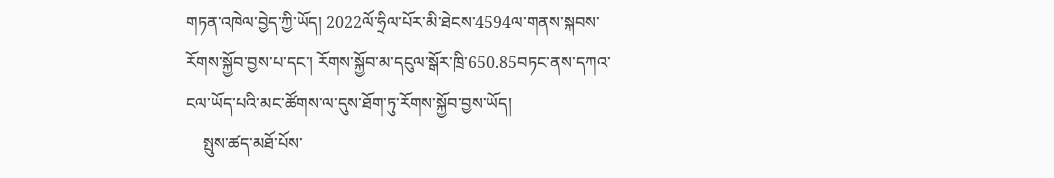གཏན་འཁེལ་བྱེད་ཀྱི་ཡོད། 2022ལོ་ཧྲིལ་པོར་མི་ཐེངས་4594ལ་གནས་སྐབས་རོགས་སྐྱོབ་བྱས་པ་དང་། རོགས་སྐྱོབ་མ་དངུལ་སྒོར་ཁྲི་650.85བཏང་ནས་དཀའ་ངལ་ཡོད་པའི་མང་ཚོགས་ལ་དུས་ཐོག་ཏུ་རོགས་སྐྱོབ་བྱས་ཡོད།
    སྤུས་ཚད་མཐོ་པོས་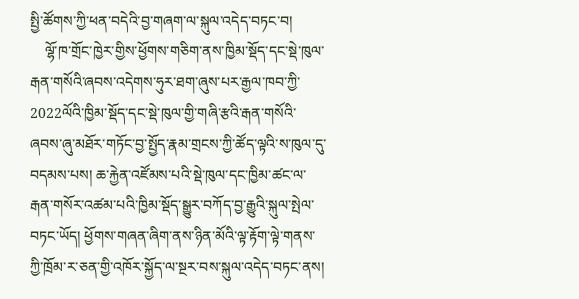སྤྱི་ཚོགས་ཀྱི་ཕན་བདེའི་བྱ་གཞག་ལ་སྐུལ་འདེད་བཏང་བ།
    ལྷོ་ཁ་གྲོང་ཁྱེར་གྱིས་ཕྱོགས་གཅིག་ནས་ཁྱིམ་སྡོད་དང་སྡེ་ཁུལ་རྒན་གསོའི་ཞབས་འདེགས་ཧུར་ཐག་ཞུས་པར་རྒྱལ་ཁབ་ཀྱི་2022ལོའི་ཁྱིམ་སྡོད་དང་སྡེ་ཁུལ་གྱི་གཞི་རྩའི་རྒན་གསོའི་ཞབས་ཞུ་མཐོར་གཏོང་བྱ་སྤྱོད་རྣམ་གྲངས་ཀྱི་ཚོད་ལྟའི་ས་ཁུལ་དུ་བདམས་པས། ཆ་རྐྱེན་འཛོམས་པའི་སྡེ་ཁུལ་དང་ཁྱིམ་ཚང་ལ་རྒན་གསོར་འཚམ་པའི་ཁྱིམ་སྡོད་སྒྱུར་བཀོད་བྱ་རྒྱུའི་སྐུལ་སྤེལ་བཏང་ཡོད། ཕྱོགས་གཞན་ཞིག་ནས་ཉིན་མོའི་ལྟ་རྟོག་ལྟེ་གནས་ཀྱི་ཁྲོམ་ར་ཅན་གྱི་འཁོར་སྐྱོད་ལ་སྔར་བས་སྐུལ་འདེད་བཏང་ནས།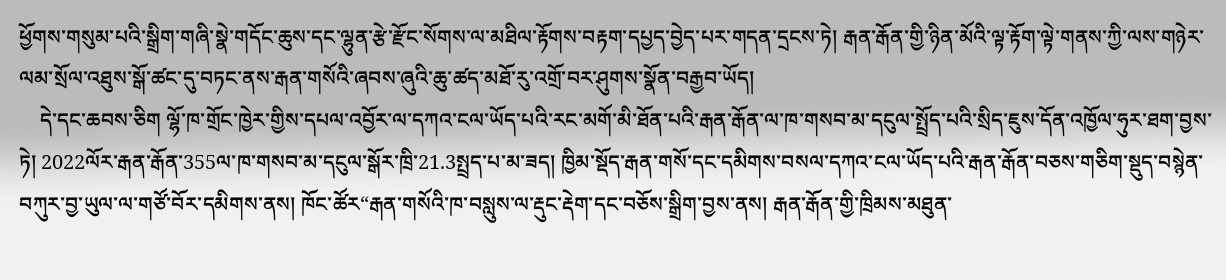ཕྱོགས་གསུམ་པའི་སྒྲིག་གཞི་སྣེ་གདོང་ཆུས་དང་ལྷུན་རྩེ་རྫོང་སོགས་ལ་མཐིལ་རྟོགས་བརྟག་དཔྱད་བྱེད་པར་གདན་དྲངས་ཏེ། རྒན་རྒོན་གྱི་ཉིན་མོའི་ལྟ་རྟོག་ལྟེ་གནས་ཀྱི་ལས་གཉེར་ལམ་སྲོལ་འཐུས་སྒོ་ཚང་དུ་བཏང་ནས་རྒན་གསོའི་ཞབས་ཞུའི་ཆུ་ཚད་མཐོ་རུ་འགྲོ་བར་ཤུགས་སྣོན་བརྒྱབ་ཡོད།
    དེ་དང་ཆབས་ཅིག ལྷོ་ཁ་གྲོང་ཁྱེར་གྱིས་དཔལ་འབྱོར་ལ་དཀའ་ངལ་ཡོད་པའི་རང་མགོ་མི་ཐོན་པའི་རྒན་རྒོན་ལ་ཁ་གསབ་མ་དངུལ་སྤྲོད་པའི་སྲིད་ཇུས་དོན་འཁྱོལ་ཧུར་ཐག་བྱས་ཏེ། 2022ལོར་རྒན་རྒོན་355ལ་ཁ་གསབ་མ་དངུལ་སྒོར་ཁྲི་21.3སྤྲད་པ་མ་ཟད། ཁྱིམ་སྡོད་རྒན་གསོ་དང་དམིགས་བསལ་དཀའ་ངལ་ཡོད་པའི་རྒན་རྒོན་བཅས་གཅིག་སྡུད་བསྙེན་བཀུར་བྱ་ཡུལ་ལ་གཙོ་བོར་དམིགས་ནས། ཁོང་ཚོར“རྒན་གསོའི་ཁ་བསླུས་ལ་རྡུང་རྡེག་དང་བཅོས་སྒྲིག་བྱས་ནས། རྒན་རྒོན་གྱི་ཁྲིམས་མཐུན་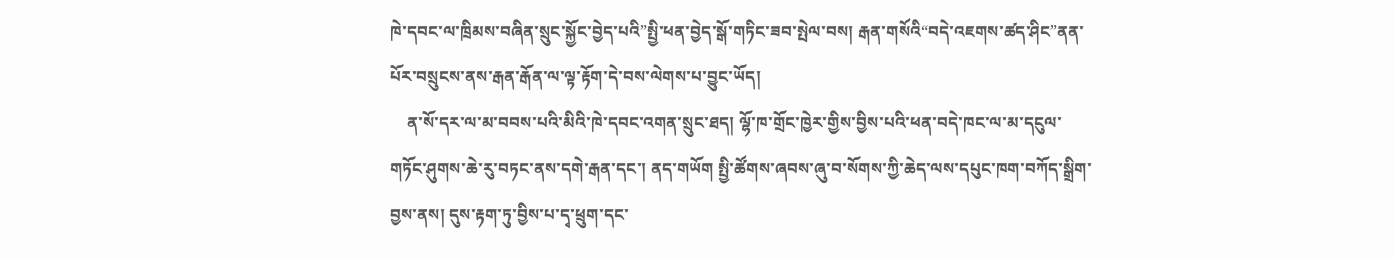ཁེ་དབང་ལ་ཁྲིམས་བཞིན་སྲུང་སྐྱོང་བྱེད་པའི”སྤྱི་ཕན་བྱེད་སྒོ་གཏིང་ཟབ་སྤེལ་བས། རྒན་གསོའི“བདེ་འཇགས་ཚད་ཤིང”ནན་པོར་བསྲུངས་ནས་རྒན་རྒོན་ལ་ལྟ་རྟོག་དེ་བས་ལེགས་པ་བྱུང་ཡོད།
    ན་སོ་དར་ལ་མ་བབས་པའི་མིའི་ཁེ་དབང་འགན་སྲུང་ཐད། ལྷོ་ཁ་གྲོང་ཁྱེར་གྱིས་བྱིས་པའི་ཕན་བདེ་ཁང་ལ་མ་དངུལ་གཏོང་ཤུགས་ཆེ་རུ་བཏང་ནས་དགེ་རྒན་དང་། ནད་གཡོག སྤྱི་ཚོགས་ཞབས་ཞུ་བ་སོགས་ཀྱི་ཆེད་ལས་དཔུང་ཁག་བཀོད་སྒྲིག་བྱས་ནས། དུས་རྟག་ཏུ་བྱིས་པ་དྭ་ཕྲུག་དང་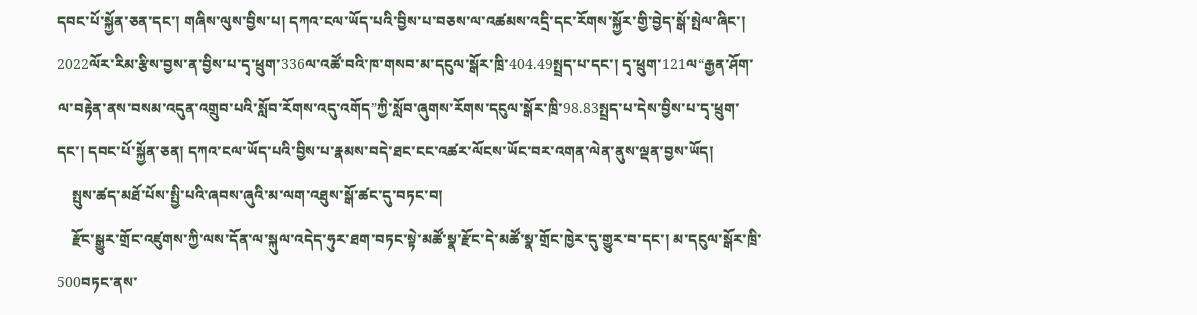དབང་པོ་སྐྱོན་ཅན་དང་། གཞིས་ལུས་བྱིས་པ། དཀའ་ངལ་ཡོད་པའི་བྱིས་པ་བཅས་ལ་འཚམས་འདྲི་དང་རོགས་སྐྱོར་གྱི་བྱེད་སྒོ་སྤེལ་ཞིང་། 2022ལོར་རིམ་རྩིས་བྱས་ན་བྱིས་པ་དྭ་ཕྲུག་336ལ་འཚོ་བའི་ཁ་གསབ་མ་དངུལ་སྒོར་ཁྲི་404.49སྤྲད་པ་དང་། དྭ་ཕྲུག་121ལ“རྒྱན་ཤོག་ལ་བརྟེན་ནས་བསམ་འདུན་འགྲུབ་པའི་སློབ་རོགས་འདུ་འགོད”ཀྱི་སློབ་ཞུགས་རོགས་དངུལ་སྒོར་ཁྲི་98.83སྤྲད་པ་དེས་བྱིས་པ་དྭ་ཕྲུག་དང་། དབང་པོ་སྐྱོན་ཅན། དཀའ་ངལ་ཡོད་པའི་བྱིས་པ་རྣམས་བདེ་ཐང་ངང་འཚར་ལོངས་ཡོང་བར་འགན་ལེན་ནུས་ལྡན་བྱས་ཡོད།
    སྤུས་ཚད་མཐོ་པོས་སྤྱི་པའི་ཞབས་ཞུའི་མ་ལག་འཐུས་སྒོ་ཚང་དུ་བཏང་བ།
    རྫོང་སྒྱུར་གྲོང་འཛུགས་ཀྱི་ལས་དོན་ལ་སྐུལ་འདེད་ཧུར་ཐག་བཏང་སྟེ་མཚོ་སྣ་རྫོང་དེ་མཚོ་སྣ་གྲོང་ཁྱེར་དུ་གྱུར་བ་དང་། མ་དངུལ་སྒོར་ཁྲི་500བཏང་ནས་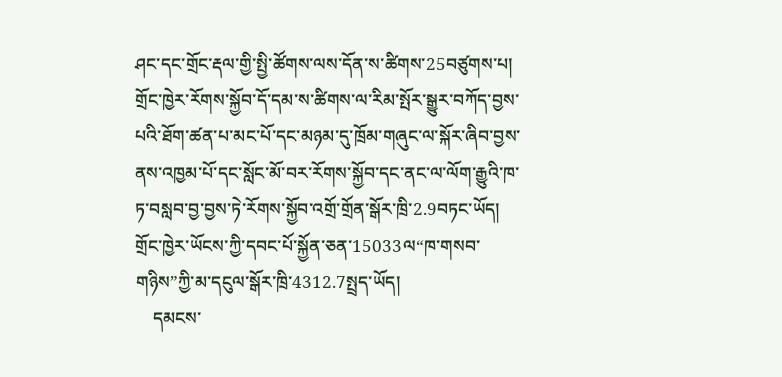ཤང་དང་གྲོང་རྡལ་གྱི་སྤྱི་ཚོགས་ལས་དོན་ས་ཚིགས་25བཙུགས་པ། གྲོང་ཁྱེར་རོགས་སྐྱོབ་དོ་དམ་ས་ཚིགས་ལ་རིམ་སྤོར་སྒྱུར་བཀོད་བྱས་པའི་ཐོག་ཚན་པ་མང་པོ་དང་མཉམ་དུ་ཁྲོམ་གཞུང་ལ་སྐོར་ཞིབ་བྱས་ནས་འཁྱམ་པོ་དང་སློང་མོ་བར་རོགས་སྐྱོབ་དང་ནང་ལ་ལོག་རྒྱུའི་ཁ་ཏ་བསླབ་བྱ་བྱས་ཏེ་རོགས་སྐྱོབ་འགྲོ་གྲོན་སྒོར་ཁྲི་2.9བཏང་ཡོད། གྲོང་ཁྱེར་ཡོངས་ཀྱི་དབང་པོ་སྐྱོན་ཅན་15033ལ“ཁ་གསབ་གཉིས”ཀྱི་མ་དངུལ་སྒོར་ཁྲི་4312.7སྤྲད་ཡོད།
    དམངས་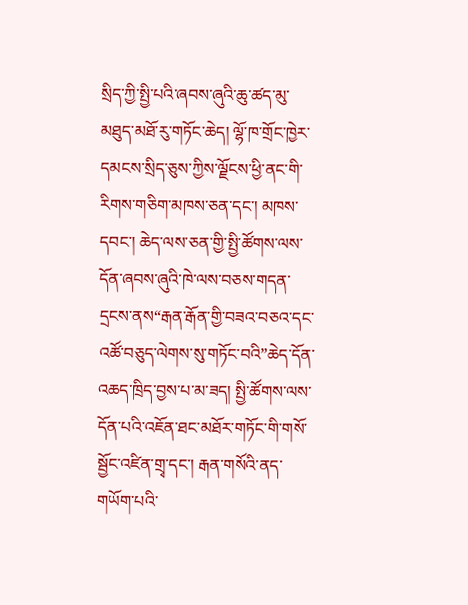སྲིད་ཀྱི་སྤྱི་པའི་ཞབས་ཞུའི་ཆུ་ཚད་མུ་མཐུད་མཐོ་རུ་གཏོང་ཆེད། ལྷོ་ཁ་གྲོང་ཁྱེར་དམངས་སྲིད་ཅུས་ཀྱིས་ལྗོངས་ཕྱི་ནང་གི་རིགས་གཅིག་མཁས་ཅན་དང་། མཁས་དབང་། ཆེད་ལས་ཅན་གྱི་སྤྱི་ཚོགས་ལས་དོན་ཞབས་ཞུའི་ཁེ་ལས་བཅས་གདན་དྲངས་ནས“རྒན་རྒོན་གྱི་བཟའ་བཅའ་དང་འཚོ་བཅུད་ལེགས་སུ་གཏོང་བའི”ཆེད་དོན་འཆད་ཁྲིད་བྱས་པ་མ་ཟད། སྤྱི་ཚོགས་ལས་དོན་པའི་འཇོན་ཐང་མཐོར་གཏོང་གི་གསོ་སྦྱོང་འཛིན་གྲྭ་དང་། རྒན་གསོའི་ནད་གཡོག་པའི་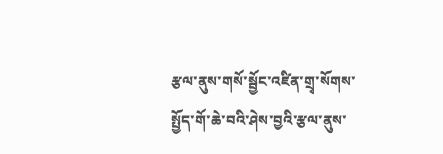རྩལ་ནུས་གསོ་སྦྱོང་འཛིན་གྲྭ་སོགས་སྤྱོད་གོ་ཆེ་བའི་ཤེས་བྱའི་རྩལ་ནུས་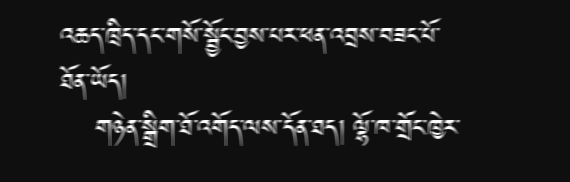འཆད་ཁྲིད་དང་གསོ་སྦྱོང་བྱས་པར་ཕན་འབྲས་བཟང་པོ་ཐོན་ཡོད།
    གཉེན་སྒྲིག་ཐོ་འགོད་ལས་དོན་ཐད། ལྷོ་ཁ་གྲོང་ཁྱེར་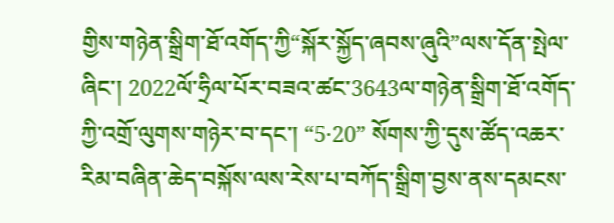གྱིས་གཉེན་སྒྲིག་ཐོ་འགོད་ཀྱི“སྐོར་སྐྱོད་ཞབས་ཞུའི”ལས་དོན་སྤེལ་ཞིང་། 2022ལོ་ཧྲིལ་པོར་བཟའ་ཚང་3643ལ་གཉེན་སྒྲིག་ཐོ་འགོད་ཀྱི་འགྲོ་ལུགས་གཉེར་བ་དང་། “5·20” སོགས་ཀྱི་དུས་ཚོད་འཆར་རིམ་བཞིན་ཆེད་བསྐོས་ལས་རེས་པ་བཀོད་སྒྲིག་བྱས་ནས་དམངས་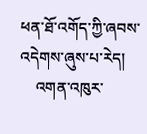ཕན་ཐོ་འགོད་ཀྱི་ཞབས་འདེགས་ཞུས་པ་རེད།
    འགན་འཁུར་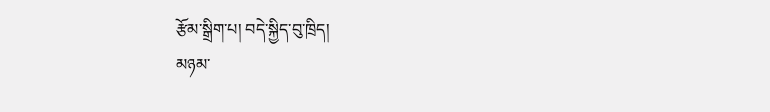རྩོམ་སྒྲིག་པ། བདེ་སྐྱིད་བུ་ཁྲིད།
མཉམ་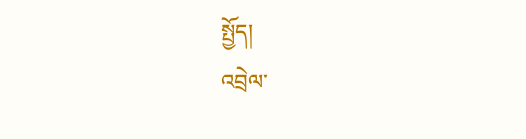སྤྱོད།
འབྲེལ་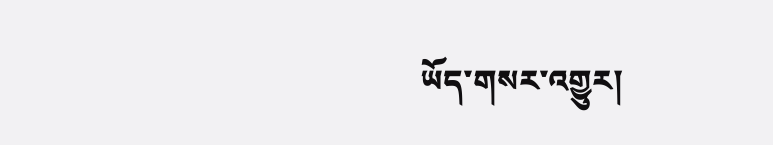ཡོད་གསར་འགྱུར།